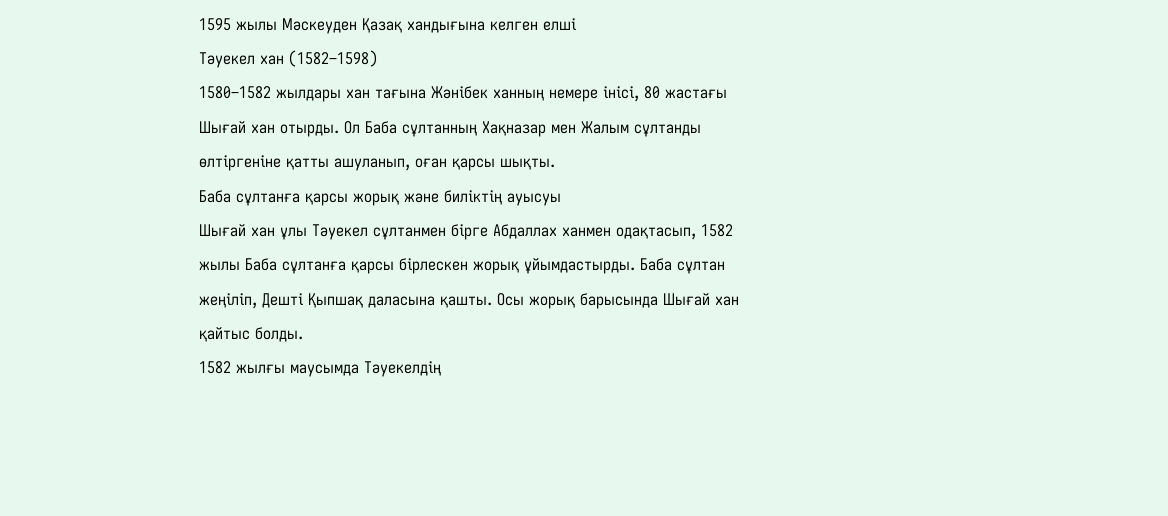1595 жылы Мәскеуден Қазақ хандығына келген елші
Тәуекел хан (1582–1598)
1580–1582 жылдары хан тағына Жәнібек ханның немере інісі, 80 жастағы Шығай хан отырды. Ол Баба сұлтанның Хақназар мен Жалым сұлтанды өлтіргеніне қатты ашуланып, оған қарсы шықты.
Баба сұлтанға қарсы жорық және биліктің ауысуы
Шығай хан ұлы Тәуекел сұлтанмен бірге Абдаллах ханмен одақтасып, 1582 жылы Баба сұлтанға қарсы бірлескен жорық ұйымдастырды. Баба сұлтан жеңіліп, Дешті Қыпшақ даласына қашты. Осы жорық барысында Шығай хан қайтыс болды.
1582 жылғы маусымда Тәуекелдің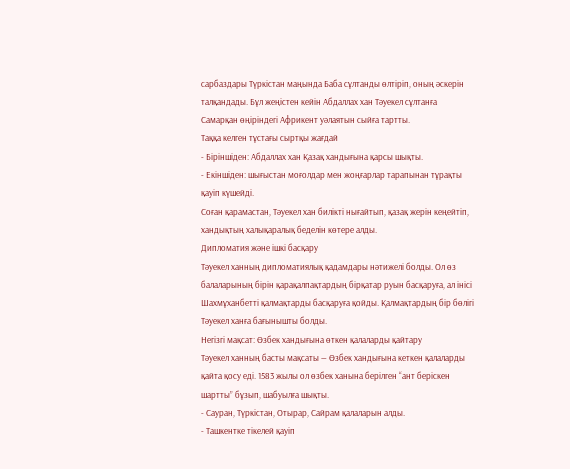сарбаздары Түркістан маңында Баба сұлтанды өлтіріп, оның әскерін талқандады. Бұл жеңістен кейін Абдаллах хан Тәуекел сұлтанға Самарқан өңіріндегі Африкент уәлаятын сыйға тартты.
Таққа келген тұстағы сыртқы жағдай
- Біріншіден: Абдаллах хан Қазақ хандығына қарсы шықты.
- Екіншіден: шығыстан моғолдар мен жоңғарлар тарапынан тұрақты қауіп күшейді.
Соған қарамастан, Тәуекел хан билікті нығайтып, қазақ жерін кеңейтіп, хандықтың халықаралық беделін көтере алды.
Дипломатия және ішкі басқару
Тәуекел ханның дипломатиялық қадамдары нәтижелі болды. Ол өз балаларының бірін қарақалпақтардың бірқатар руын басқаруға, ал інісі Шахмұханбетті қалмақтарды басқаруға қойды. Қалмақтардың бір бөлігі Тәуекел ханға бағынышты болды.
Негізгі мақсат: Өзбек хандығына өткен қалаларды қайтару
Тәуекел ханның басты мақсаты — Өзбек хандығына кеткен қалаларды қайта қосу еді. 1583 жылы ол өзбек ханына берілген “ант беріскен шартты” бұзып, шабуылға шықты.
- Сауран, Түркістан, Отырар, Сайрам қалаларын алды.
- Ташкентке тікелей қауіп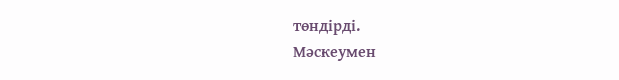төндірді.
Мәскеумен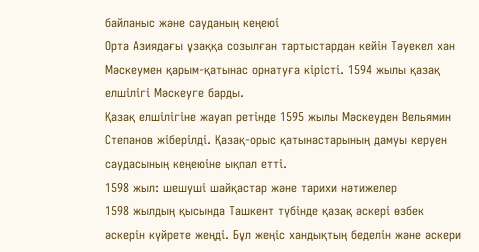байланыс және сауданың кеңеюі
Орта Азиядағы ұзаққа созылған тартыстардан кейін Тәуекел хан Мәскеумен қарым-қатынас орнатуға кірісті. 1594 жылы қазақ елшілігі Мәскеуге барды.
Қазақ елшілігіне жауап ретінде 1595 жылы Мәскеуден Вельямин Степанов жіберілді. Қазақ-орыс қатынастарының дамуы керуен саудасының кеңеюіне ықпал етті.
1598 жыл: шешуші шайқастар және тарихи нәтижелер
1598 жылдың қысында Ташкент түбінде қазақ әскері өзбек әскерін күйрете жеңді. Бұл жеңіс хандықтың беделін және әскери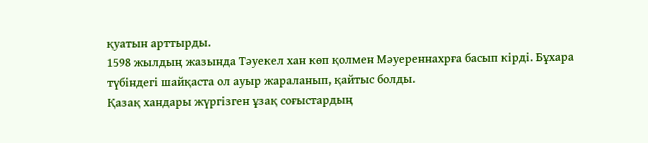қуатын арттырды.
1598 жылдың жазында Тәуекел хан көп қолмен Мәуереннахрға басып кірді. Бұхара түбіндегі шайқаста ол ауыр жараланып, қайтыс болды.
Қазақ хандары жүргізген ұзақ соғыстардың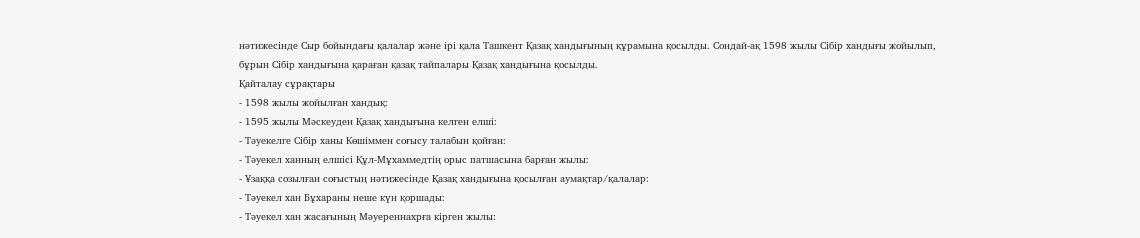нәтижесінде Сыр бойындағы қалалар және ірі қала Ташкент Қазақ хандығының құрамына қосылды. Сондай-ақ 1598 жылы Сібір хандығы жойылып, бұрын Сібір хандығына қараған қазақ тайпалары Қазақ хандығына қосылды.
Қайталау сұрақтары
- 1598 жылы жойылған хандық:
- 1595 жылы Мәскеуден Қазақ хандығына келген елші:
- Тәуекелге Сібір ханы Көшіммен соғысу талабын қойған:
- Тәуекел ханның елшісі Құл-Мұхаммедтің орыс патшасына барған жылы:
- Ұзаққа созылған соғыстың нәтижесінде Қазақ хандығына қосылған аумақтар/қалалар:
- Тәуекел хан Бұхараны неше күн қоршады:
- Тәуекел хан жасағының Мәуереннахрға кірген жылы: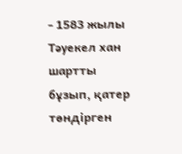- 1583 жылы Тәуекел хан шартты бұзып, қатер төндірген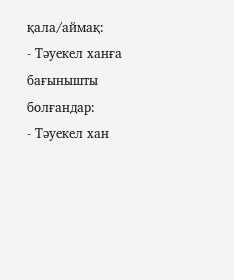қала/аймақ:
- Тәуекел ханға бағынышты болғандар:
- Тәуекел хан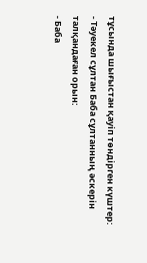тұсында шығыстан қауіп төндірген күштер:
- Тәуекел сұлтан Баба сұлтанның әскерін талқандаған орын:
- Баба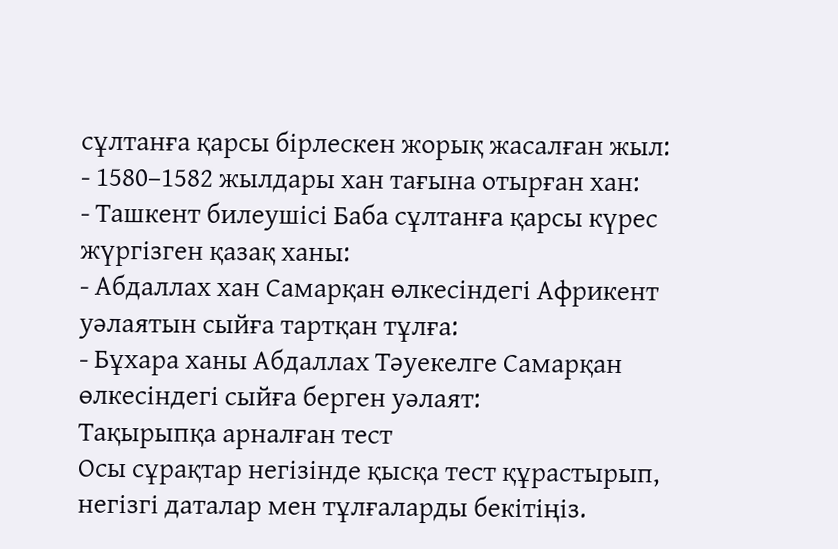сұлтанға қарсы бірлескен жорық жасалған жыл:
- 1580–1582 жылдары хан тағына отырған хан:
- Ташкент билеушісі Баба сұлтанға қарсы күрес жүргізген қазақ ханы:
- Абдаллах хан Самарқан өлкесіндегі Африкент уәлаятын сыйға тартқан тұлға:
- Бұхара ханы Абдаллах Тәуекелге Самарқан өлкесіндегі сыйға берген уәлаят:
Тақырыпқа арналған тест
Осы сұрақтар негізінде қысқа тест құрастырып, негізгі даталар мен тұлғаларды бекітіңіз.